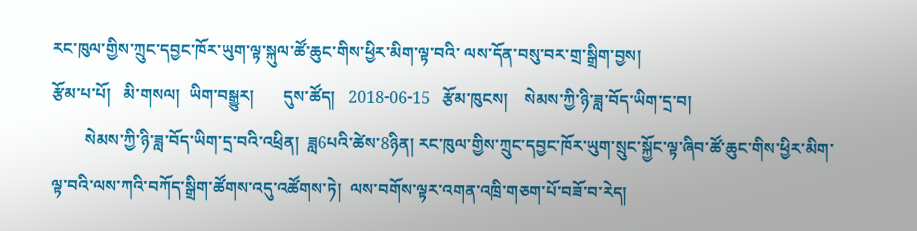རང་ཁུལ་གྱིས་ཀྲུང་དབྱང་ཁོར་ཡུག་ལྟ་སྐུལ་ཚོ་ཆུང་གིས་ཕྱིར་མིག་ལྟ་བའི་ ལས་དོན་བསུ་བར་གྲ་སྒྲིག་བྱས།
རྩོམ་པ་པོ།   མི་གསལ།  ཡིག་བསྒྱུར།       དུས་ཚོད།   2018-06-15   རྩོམ་ཁུངས།    སེམས་ཀྱི་ཉི་ཟླ་བོད་ཡིག་དྲ་བ།
        སེམས་ཀྱི་ཉི་ཟླ་བོད་ཡིག་དྲ་བའི་འཕྲིན།  ཟླ6པའི་ཚེས་8ཉིན། རང་ཁུལ་གྱིས་ཀྲུང་དབྱང་ཁོར་ཡུག་སྲུང་སྐྱོང་ལྟ་ཞིབ་ཚོ་ཆུང་གིས་ཕྱིར་མིག་ལྟ་བའི་ལས་ཀའི་བཀོད་སྒྲིག་ཚོགས་འདུ་འཚོགས་ཏེ།  ལས་བགོས་ལྟར་འགན་འཁྲི་གཅག་པོ་བཟོ་བ་རེད།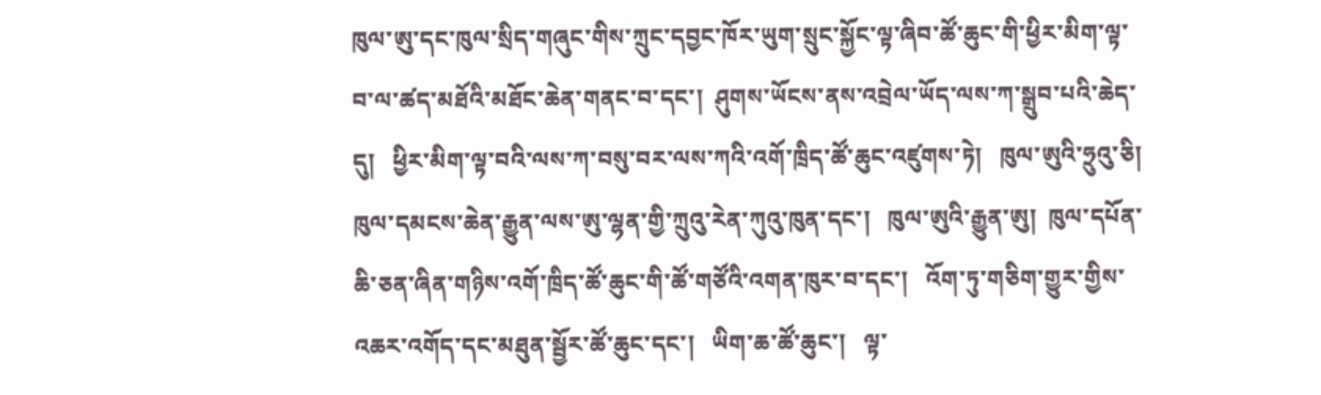ཁུལ་ཨུ་དང་ཁུལ་སྲིད་གཞུང་གིས་ཀྲུང་དབྱང་ཁོར་ཡུག་སྲུང་སྐྱོང་ལྟ་ཞིབ་ཚོ་ཆུང་གི་ཕྱིར་མིག་ལྟ་བ་ལ་ཚད་མཐོའི་མཐོང་ཆེན་གནང་བ་དང་།  ཤུགས་ཡོངས་ནས་འབྲེལ་ཡོད་ལས་ཀ་སྒྲུབ་པའི་ཆེད་དུ།   ཕྱིར་མིག་ལྟ་བའི་ལས་ཀ་བསུ་བར་ལས་ཀའི་འགོ་ཁྲིད་ཚོ་ཆུང་འཛུགས་ཏེ།   ཁུལ་ཨུའི་ཧྲུའུ་ཅི།   ཁུལ་དམངས་ཆེན་རྒྱུན་ལས་ཨུ་ལྷན་གྱི་ཀྲུའུ་རེན་ཀུའུ་ཁུན་དང་།   ཁུལ་ཨུའི་རྒྱུན་ཨུ།  ཁུལ་དཔོན་ཆི་ཅན་ཞིན་གཉིས་འགོ་ཁྲིད་ཚོ་ཆུང་གི་ཚོ་གཙོའི་འགན་ཁུར་བ་དང་།   འོག་ཏུ་གཅིག་གྱུར་གྱིས་འཆར་འགོད་དང་མཐུན་སྦྱོར་ཚོ་ཆུང་དང་།   ཡིག་ཆ་ཚོ་ཆུང་།   ལྟ་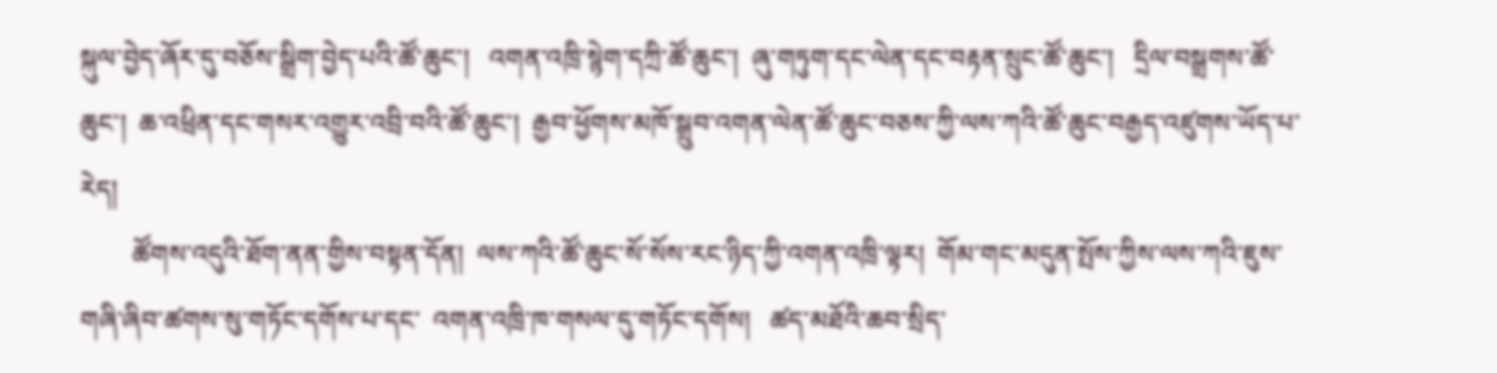སྐུལ་བྱེད་ཞོར་དུ་བཅོས་སྒྲིག་བྱེད་པའི་ཚོ་ཆུང་།   འགན་འཁྲི་སྙེག་དཀྲི་ཚོ་ཆུང་།  ཞུ་གཏུག་དང་ལེན་དང་བརྟན་སྲུང་ཚོ་ཆུང་།   དྲིལ་བསྒྲགས་ཚོ་ཆུང་།  ཆ་འཕྲིན་དང་གསར་འགྱུར་འབྲི་བའི་ཚོ་ཆུང་།  རྒྱབ་ཕྱོགས་མཁོ་སྒྲུབ་འགན་ལེན་ཚོ་ཆུང་བཅས་ཀྱི་ལས་ཀའི་ཚོ་ཆུང་བརྒྱད་འཛུགས་ཡོད་པ་རེད།
        ཚོགས་འདུའི་ཐོག་ནན་གྱིས་བསྟན་དོན།  ལས་ཀའི་ཚོ་ཆུང་སོ་སོས་རང་ཉིད་ཀྱི་འགན་འཁྲི་ལྟར།  གོམ་གང་མདུན་སྤོས་ཀྱིས་ལས་ཀའི་ཇུས་གཞི་ཞིབ་ཚགས་སུ་གཏོང་དགོས་པ་དང་  འགན་འཁྲི་ཁ་གསལ་དུ་གཏོང་དགོས།   ཚད་མཐོའི་ཆབ་སྲིད་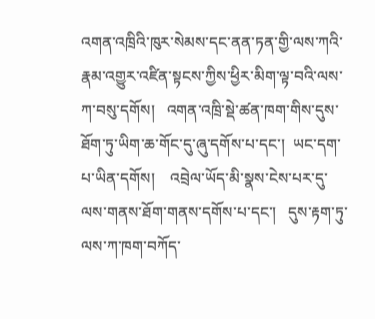འགན་འཁྲིའི་ཁུར་སེམས་དང་ནན་ཏན་གྱི་ལས་ཀའི་རྣམ་འགྱུར་འཛིན་སྟངས་ཀྱིས་ཕྱིར་མིག་ལྟ་བའི་ལས་ཀ་བསུ་དགོས།   འགན་འཁྲི་སྡེ་ཚན་ཁག་གིས་དུས་ཐོག་ཏུ་ཡིག་ཆ་གོང་དུ་ཞུ་དགོས་པ་དང་།  ཡང་དག་པ་ཡིན་དགོས།    འབྲེལ་ཡོད་མི་སྣས་ངེས་པར་དུ་ལས་གནས་ཐོག་གནས་དགོས་པ་དང་།   དུས་རྟག་ཏུ་ལས་ཀ་ཁག་བཀོད་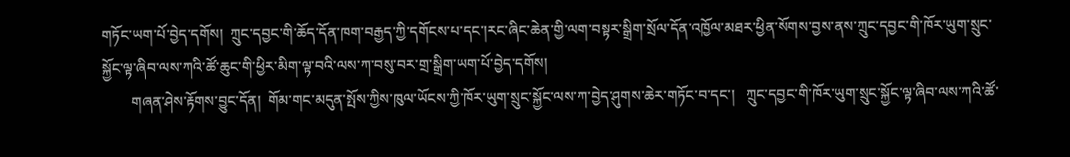གཏོང་ཡག་པོ་བྱེད་དགོས།  ཀྲུང་དབྱང་གི་ཆོད་དོན་ཁག་བརྒྱད་ཀྱི་དགོངས་པ་དང་།རང་ཞིང་ཆེན་གྱི་ལག་བསྟར་སྒྲིག་སྲོལ་དོན་འཁྱོལ་མཐར་ཕྱིན་སོགས་བྱས་ནས་ཀྲུང་དབྱང་གི་ཁོར་ཡུག་སྲུང་སྐྱོང་ལྟ་ཞིབ་ལས་ཀའི་ཚོ་ཆུང་གི་ཕྱིར་མིག་ལྟ་བའི་ལས་ཀ་བསུ་བར་གྲ་སྒྲིག་ཡག་པོ་བྱེད་དགོས།
        གཞན་ཤེས་རྟོགས་བྱུང་དོན།  གོམ་གང་མདུན་སྤོས་ཀྱིས་ཁུལ་ཡོངས་ཀྱི་ཁོར་ཡུག་སྲུང་སྐྱོང་ལས་ཀ་བྱེད་ཤུགས་ཆེར་གཏོང་བ་དང་།   ཀྲུང་དབྱང་གི་ཁོར་ཡུག་སྲུང་སྐྱོང་ལྟ་ཞིབ་ལས་ཀའི་ཚོ་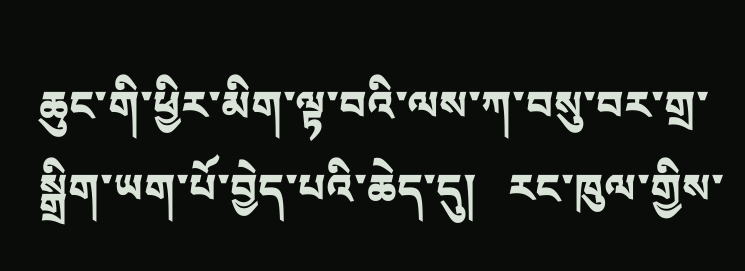ཆུང་གི་ཕྱིར་མིག་ལྟ་བའི་ལས་ཀ་བསུ་བར་གྲ་སྒྲིག་ཡག་པོ་བྱེད་པའི་ཆེད་དུ།   རང་ཁུལ་གྱིས་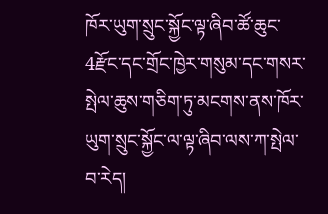ཁོར་ཡུག་སྲུང་སྐྱོང་ལྟ་ཞིབ་ཚོ་ཆུང་4རྫོང་དང་གྲོང་ཁྱེར་གསུམ་དང་གསར་སྤེལ་ཆུས་གཅིག་ཏུ་མངགས་ནས་ཁོར་ཡུག་སྲུང་སྐྱོང་ལ་ལྟ་ཞིབ་ལས་ཀ་སྤེལ་བ་རེད།